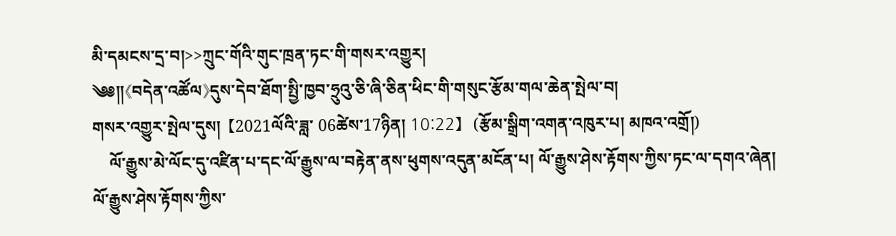མི་དམངས་དྲ་བ།>>ཀྲུང་གོའི་གུང་ཁྲན་ཏང་གི་གསར་འགྱུར།
༄༅།།《བདེན་འཚོལ》དུས་དེབ་ཐོག་སྤྱི་ཁྱབ་ཧྲུའུ་ཅི་ཞི་ཅིན་ཕིང་གི་གསུང་རྩོམ་གལ་ཆེན་སྤེལ་བ།
གསར་འགྱུར་སྤེལ་དུས།  【2021ལོའི་ཟླ་ 06ཚེས་17ཉིན། 10:22】   (རྩོམ་སྒྲིག་འགན་འཁུར་པ། མཁའ་འགྲོ།)
    ལོ་རྒྱུས་མེ་ལོང་དུ་འཛིན་པ་དང་ལོ་རྒྱུས་ལ་བརྟེན་ནས་ཕུགས་འདུན་མངོན་པ། ལོ་རྒྱུས་ཤེས་རྟོགས་ཀྱིས་ཏང་ལ་དགའ་ཞེན། ལོ་རྒྱུས་ཤེས་རྟོགས་ཀྱིས་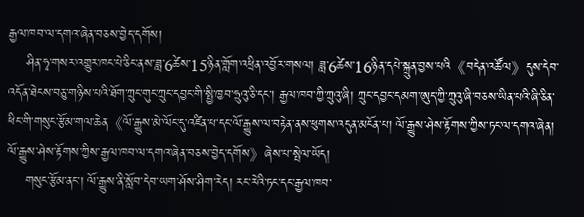རྒྱལ་ཁབ་ལ་དགའ་ཞེན་བཅས་བྱེད་དགོས།
    ཤིན་ཧྭ་གསར་འགྱུར་ཁང་པེ་ཅིང་ནས་ཟླ་6ཚེས་15ཉིན་གློག་འཕྲིན་འབྱོར་གསལ། ཟླ་6ཚེས་16ཉིན་དཔེ་སྐྲུན་བྱས་པའི《བདེན་འཚོལ》དུས་དེབ་འདོན་ཐེངས་བཅུ་གཉིས་པའི་ཐོག་ཀྲུང་གུང་ཀྲུང་དབྱང་གི་སྤྱི་ཁྱབ་ཧྲུའུ་ཅི་དང་། རྒྱལ་ཁབ་ཀྱི་ཀྲུའུ་ཞི། ཀྲུང་དབྱང་དམག་ཨུད་ཀྱི་ཀྲུའུ་ཞི་བཅས་ཡིན་པའི་ཞི་ཅིན་ཕིང་གི་གསུང་རྩོམ་གལ་ཆེན《ལོ་རྒྱུས་མེ་ལོང་དུ་འཛིན་པ་དང་ལོ་རྒྱུས་ལ་བརྟེན་ནས་ཕུགས་འདུན་མངོན་པ། ལོ་རྒྱུས་ཤེས་རྟོགས་ཀྱིས་ཏང་ལ་དགའ་ཞེན། ལོ་རྒྱུས་ཤེས་རྟོགས་ཀྱིས་རྒྱལ་ཁབ་ལ་དགའ་ཞེན་བཅས་བྱེད་དགོས》ཞེས་པ་སྤེལ་ཡོད།
    གསུང་རྩོམ་ནང་། ལོ་རྒྱུས་ནི་སློབ་དེབ་ཡག་ཤོས་ཤིག་རེད། རང་རེའི་ཏང་དང་རྒྱལ་ཁབ་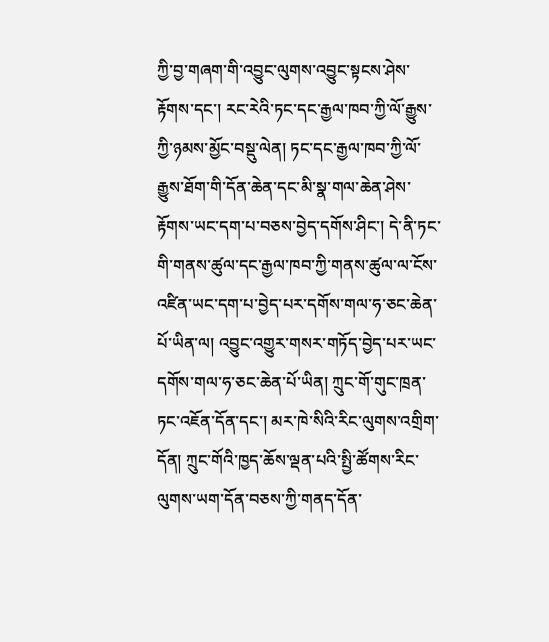ཀྱི་བྱ་གཞག་གི་འབྱུང་ལུགས་འབྱུང་སྟངས་ཤེས་རྟོགས་དང་། རང་རེའི་ཏང་དང་རྒྱལ་ཁབ་ཀྱི་ལོ་རྒྱུས་ཀྱི་ཉམས་མྱོང་བསྡུ་ལེན། ཏང་དང་རྒྱལ་ཁབ་ཀྱི་ལོ་རྒྱུས་ཐོག་གི་དོན་ཆེན་དང་མི་སྣ་གལ་ཆེན་ཤེས་རྟོགས་ཡང་དག་པ་བཅས་བྱེད་དགོས་ཤིང་། དེ་ནི་ཏང་གི་གནས་ཚུལ་དང་རྒྱལ་ཁབ་ཀྱི་གནས་ཚུལ་ལ་ངོས་འཛིན་ཡང་དག་པ་བྱེད་པར་དགོས་གལ་ཧ་ཅང་ཆེན་པོ་ཡིན་ལ། འབྱུང་འགྱུར་གསར་གཏོད་བྱེད་པར་ཡང་དགོས་གལ་ཧ་ཅང་ཆེན་པོ་ཡིན། ཀྲུང་གོ་གུང་ཁྲན་ཏང་འཇོན་དོན་དང་། མར་ཁེ་སིའི་རིང་ལུགས་འགྲིག་དོན། ཀྲུང་གོའི་ཁྱད་ཆོས་ལྡན་པའི་སྤྱི་ཚོགས་རིང་ལུགས་ཡག་དོན་བཅས་ཀྱི་གནད་དོན་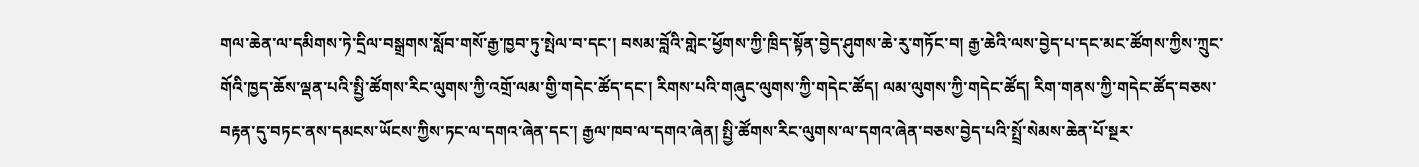གལ་ཆེན་ལ་དམིགས་ཏེ་དྲིལ་བསྒྲགས་སློབ་གསོ་རྒྱ་ཁྱབ་ཏུ་སྤེལ་བ་དང་། བསམ་བློའི་གླེང་ཕྱོགས་ཀྱི་ཁྲིད་སྟོན་བྱེད་ཤུགས་ཆེ་རུ་གཏོང་བ། རྒྱ་ཆེའི་ལས་བྱེད་པ་དང་མང་ཚོགས་ཀྱིས་ཀྲུང་གོའི་ཁྱད་ཆོས་ལྡན་པའི་སྤྱི་ཚོགས་རིང་ལུགས་ཀྱི་འགྲོ་ལམ་གྱི་གདེང་ཚོད་དང་། རིགས་པའི་གཞུང་ལུགས་ཀྱི་གདེང་ཚོད། ལམ་ལུགས་ཀྱི་གདེང་ཚོད། རིག་གནས་ཀྱི་གདེང་ཚོད་བཅས་བརྟན་དུ་བཏང་ནས་དམངས་ཡོངས་ཀྱིས་ཏང་ལ་དགའ་ཞེན་དང་། རྒྱལ་ཁབ་ལ་དགའ་ཞེན། སྤྱི་ཚོགས་རིང་ལུགས་ལ་དགའ་ཞེན་བཅས་བྱེད་པའི་སྤྲོ་སེམས་ཆེན་པོ་སྔར་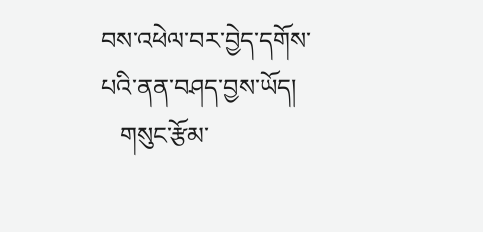བས་འཕེལ་བར་བྱེད་དགོས་པའི་ནན་བཤད་བྱས་ཡོད།
   གསུང་རྩོམ་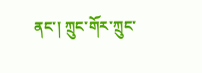ནང་། ཀྲུང་གོར་ཀྲུང་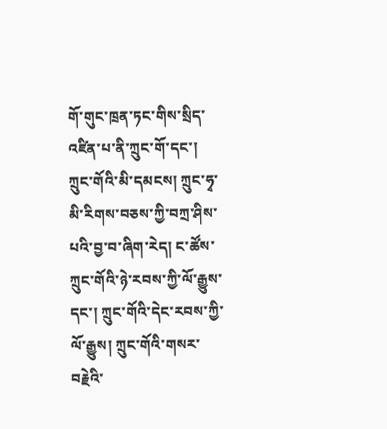གོ་གུང་ཁྲན་ཏང་གིས་སྲིད་འཛིན་པ་ནི་ཀྲུང་གོ་དང་། ཀྲུང་གོའི་མི་དམངས། ཀྲུང་ཧྭ་མི་རིགས་བཅས་ཀྱི་བཀྲ་ཤིས་པའི་བྱ་བ་ཞིག་རེད། ང་ཚོས་ཀྲུང་གོའི་ཉེ་རབས་ཀྱི་ལོ་རྒྱུས་དང་། ཀྲུང་གོའི་དེང་རབས་ཀྱི་ལོ་རྒྱུས། ཀྲུང་གོའི་གསར་བརྗེའི་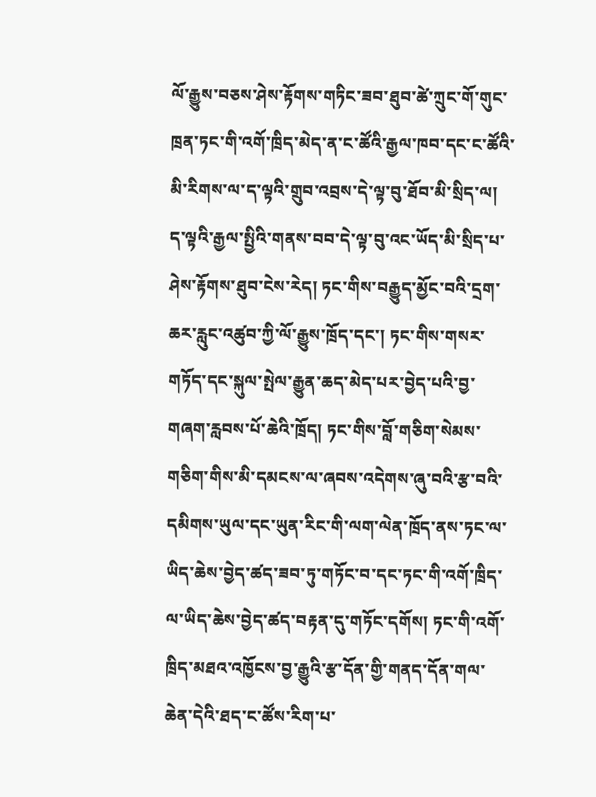ལོ་རྒྱུས་བཅས་ཤེས་རྟོགས་གཏིང་ཟབ་ཐུབ་ཚེ་ཀྲུང་གོ་གུང་ཁྲན་ཏང་གི་འགོ་ཁྲིད་མེད་ན་ང་ཚོའི་རྒྱལ་ཁབ་དང་ང་ཚོའི་མི་རིགས་ལ་ད་ལྟའི་གྲུབ་འབྲས་དེ་ལྟ་བུ་ཐོབ་མི་སྲིད་ལ། ད་ལྟའི་རྒྱལ་སྤྱིའི་གནས་བབ་དེ་ལྟ་བུ་འང་ཡོད་མི་སྲིད་པ་ཤེས་རྟོགས་ཐུབ་ངེས་རེད། ཏང་གིས་བརྒྱུད་མྱོང་བའི་དྲག་ཆར་རླུང་འཚུབ་ཀྱི་ལོ་རྒྱུས་ཁྲོད་དང་། ཏང་གིས་གསར་གཏོད་དང་སྐུལ་སྤེལ་རྒྱུན་ཆད་མེད་པར་བྱེད་པའི་བྱ་གཞག་རླབས་པོ་ཆེའི་ཁྲོད། ཏང་གིས་བློ་གཅིག་སེམས་གཅིག་གིས་མི་དམངས་ལ་ཞབས་འདེགས་ཞུ་བའི་རྩ་བའི་དམིགས་ཡུལ་དང་ཡུན་རིང་གི་ལག་ལེན་ཁྲོད་ནས་ཏང་ལ་ཡིད་ཆེས་བྱེད་ཚད་ཟབ་ཏུ་གཏོང་བ་དང་ཏང་གི་འགོ་ཁྲིད་ལ་ཡིད་ཆེས་བྱེད་ཚད་བརྟན་དུ་གཏོང་དགོས། ཏང་གི་འགོ་ཁྲིད་མཐའ་འཁྱོངས་བྱ་རྒྱུའི་རྩ་དོན་གྱི་གནད་དོན་གལ་ཆེན་དེའི་ཐད་ང་ཚོས་རིག་པ་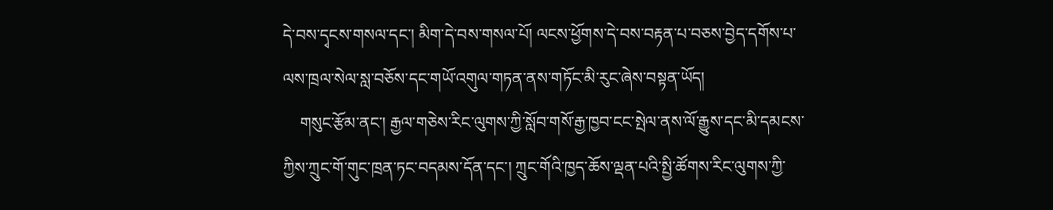དེ་བས་དྭངས་གསལ་དང་། མིག་དེ་བས་གསལ་པོ། ལངས་ཕྱོགས་དེ་བས་བརྟན་པ་བཅས་བྱེད་དགོས་པ་ལས་ཁྲལ་སེལ་སླ་བཅོས་དང་གཡོ་འགུལ་གཏན་ནས་གཏོང་མི་རུང་ཞེས་བསྟན་ཡོད།
    གསུང་རྩོམ་ནང་། རྒྱལ་གཅེས་རིང་ལུགས་ཀྱི་སློབ་གསོ་རྒྱ་ཁྱབ་ངང་སྤེལ་ནས་ལོ་རྒྱུས་དང་མི་དམངས་ཀྱིས་ཀྲུང་གོ་གུང་ཁྲན་ཏང་བདམས་དོན་དང་། ཀྲུང་གོའི་ཁྱད་ཆོས་ལྡན་པའི་སྤྱི་ཚོགས་རིང་ལུགས་ཀྱི་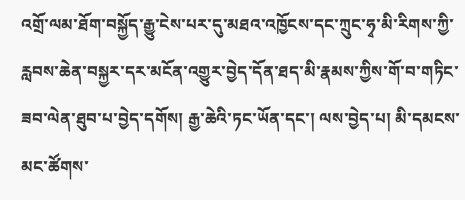འགྲོ་ལམ་ཐོག་བསྐྱོད་རྒྱུ་ངེས་པར་དུ་མཐའ་འཁྱོངས་དང་ཀྲུང་ཧྭ་མི་རིགས་ཀྱི་རླབས་ཆེན་བསྐྱར་དར་མངོན་འགྱུར་བྱེད་དོན་ཐད་མི་རྣམས་ཀྱིས་གོ་བ་གཏིང་ཟབ་ལེན་ཐུབ་པ་བྱེད་དགོས། རྒྱ་ཆེའི་ཏང་ཡོན་དང་། ལས་བྱེད་པ། མི་དམངས་མང་ཚོགས་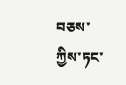བཅས་ཀྱིས་ཏང་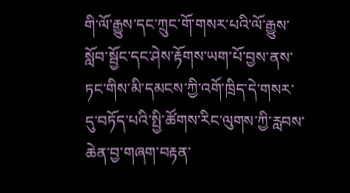གི་ལོ་རྒྱུས་དང་ཀྲུང་གོ་གསར་པའི་ལོ་རྒྱུས་སློབ་སྦྱོང་དང་ཤེས་རྟོགས་ཡག་པོ་བྱས་ནས་ཏང་གིས་མི་དམངས་ཀྱི་འགོ་ཁྲིད་དེ་གསར་དུ་བཏོད་པའི་སྤྱི་ཚོགས་རིང་ལུགས་ཀྱི་རླབས་ཆེན་བྱ་གཞག་བརྟན་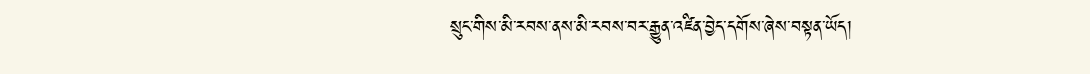སྲུང་གིས་མི་རབས་ནས་མི་རབས་བར་རྒྱུན་འཛིན་བྱེད་དགོས་ཞེས་བསྟན་ཡོད།